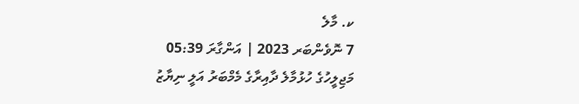ކ. މާލެ
7 ނޮވެންބަރ 2023 | އަންގާރަ 05:39
މަޖިލީހުގެ ހުޅުމާލެ ދާއިރާގެ މެމްބަރު އަލީ ނިޔާޒު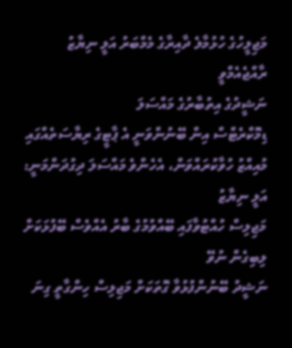މަޖިލީހުގެ ހުޅުމާލެ ދާއިރާގެ މެމްބަރު އަލީ ނިޔާޒު
ރާއްޖެއެމްވީ
ނަޝީދުގެ އިތުބާރުގެ މައްސަލަ
ޑިމޮކްރެޓްސް އިން ބޭނުންވަނީ އެ ޕާޓީގެ ރިޔާސަތެއްގައި މުއިއްޒު ހުވާކުރައްވަން، އެހެންވެ މައްސަލަ ދިގުދަންމަނީ: އަލީ ނިޔާޒު
މަޖިލިސް ހުއްޓުވާފައި ބޭއްވުމުގެ ބާރު އެއްވެސް ބޭފުޅަކަށް ލިބިގެން ނުވޭ
ނަޝީދު ބޭނުންފުޅުވާ ގޮތަކަށް މަޖިލިސް ހިންގާތީ ގިނަ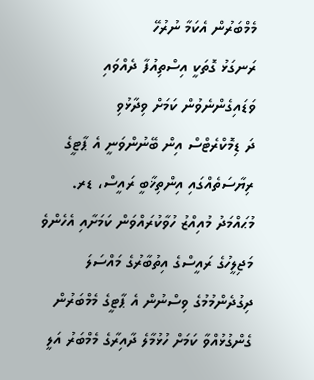މެމްބަރުން އެކަމާ ނުރުހޭ
ރަނގަޅު ގޮތަކީ އިސްތިއުފާ ދެއްވައި ވަޑައިގެންނެވުން ކަމަށް ވިދާޅުވި
ދަ ޑިމޮކްރެޓްސް އިން ބޭނުންވަނީ އެ ޕާޓީގެ ރިޔާސަތެއްގައި އިންތިޚާބީ ރައީސް، ޑރ. މުޙައްމަދު މުއިއްޒު ހުވާކުރައްވަން ކަމަށާއި އެހެންވެ މަޖިލީހުގެ ރައީސްގެ އިތުބާރުގެ މައްސަލަ ދިގުދެންމުމުގެ ވިސްނުން އެ ޕާޓީގެ މެމްބަރުން ގެންގުޅުއްވާ ކަމަށް ހުޅުމާލެ ދާއިރާގެ މެމްބަރު އަލީ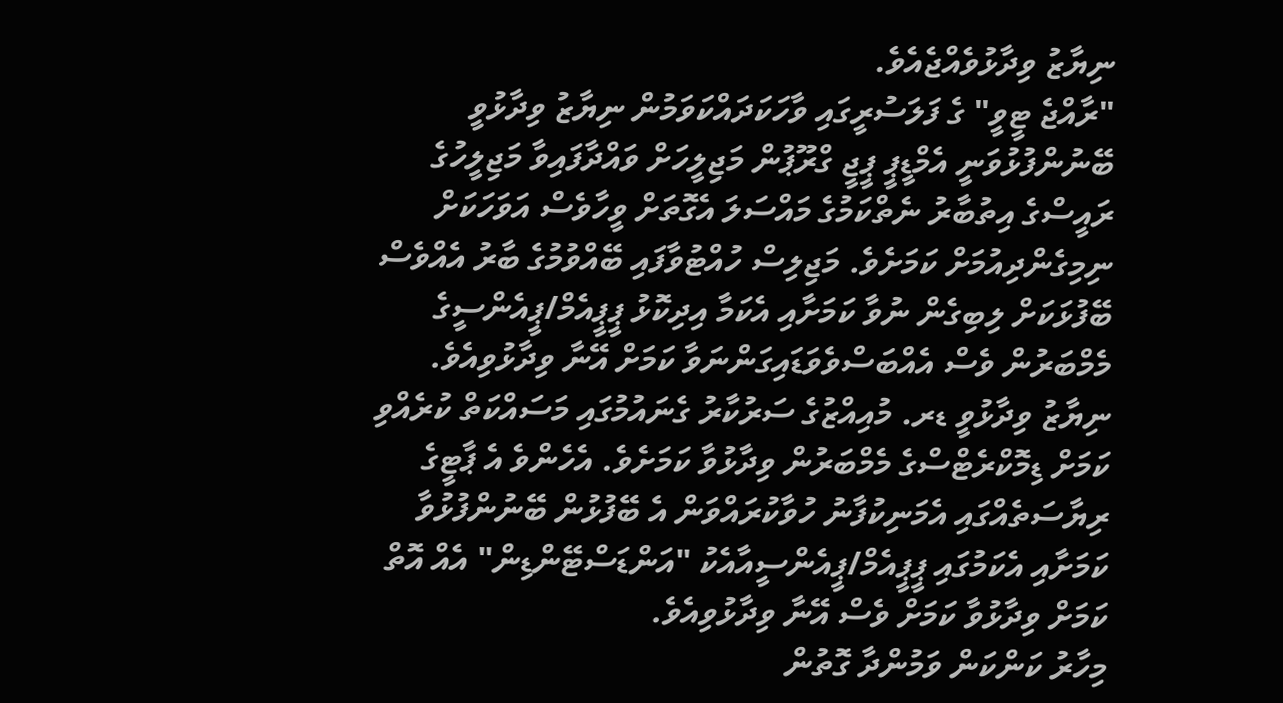ނިޔާޒު ވިދާޅުވެއްޖެއެވެ.
"ރާއްޖެ ޓީވީ" ގެ ފަލަސުރީގައި ވާހަކަދައްކަވަމުން ނިޔާޒު ވިދާޅުވީ ބޭނުންފުޅުވަނީ އެމްޑީޕީ ޕީޖީ ގްރޫޕުން މަޖިލީހަށް ވައްދާފައިވާ މަޖިލީހުގެ ރައީސްގެ އިތުބާރު ނެތްކަމުގެ މައްސަލަ އެގޮތަށް ވީހާވެސް އަވަހަކަށް ނިމިގެންދިއުމަށް ކަމަށެވެ. މަޖިލިސް ހުއްޓުވާފައި ބޭއްވުމުގެ ބާރު އެއްވެސް ބޭފުޅަކަށް ލިބިގެން ނުވާ ކަމަށާއި އެކަމާ އިދިކޮޅު ޕީޕީއެމް/ޕީއެންސީގެ މެމްބަރުން ވެސް އެއްބަސްވެވަޑައިގަންނަވާ ކަމަށް އޭނާ ވިދާޅުވިއެވެ.
ނިޔާޒު ވިދާޅުވީ ޑރ. މުއިއްޒުގެ ސަރުކާރު ގެނައުމުގައި މަސައްކަތް ކުރެއްވި ކަމަށް ޑިމޮކްރެޓްސްގެ މެމްބަރުން ވިދާޅުވާ ކަމަށެވެ. އެހެންވެ އެ ޕާޓީގެ ރިޔާސަތެއްގައި އެމަނިކުފާނު ހުވާކުރައްވަން އެ ބޭފުޅުން ބޭނުންފުޅުވާ ކަމަށާއި އެކަމުގައި ޕީޕީއެމް/ޕީއެންސީއާއެކު "އަންޑަސްޓޭންޑިން" އެއް އޮތް ކަމަށް ވިދާޅުވާ ކަމަށް ވެސް އޭނާ ވިދާޅުވިއެވެ.
މިހާރު ކަންކަން ވަމުންދާ ގޮތުން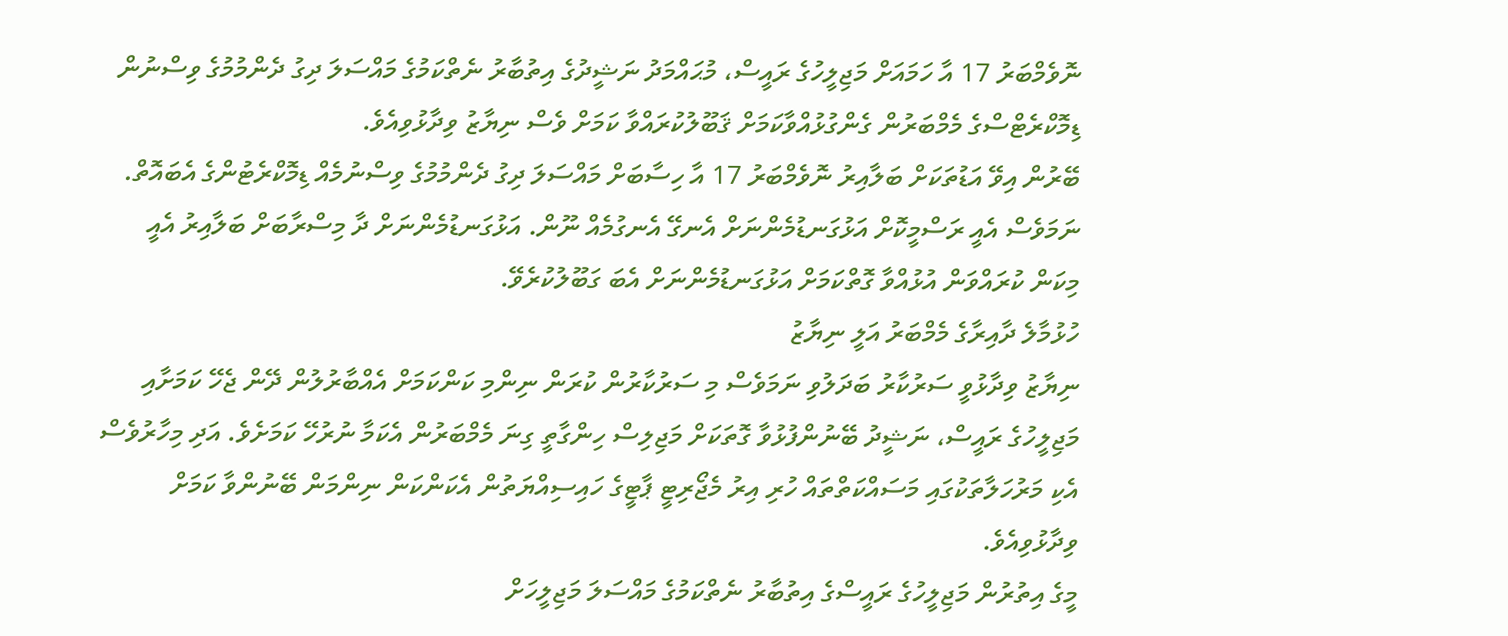ނޮވެމްބަރު 17 އާ ހަމައަށް މަޖިލީހުގެ ރައީސް، މުޙައްމަދު ނަޝީދުގެ އިތުބާރު ނެތްކަމުގެ މައްސަލަ ދިގު ދެންމުމުގެ ވިސްނުން ޑިމޮކްރެޓްސްގެ މެމްބަރުން ގެންގުޅުއްވާކަމަށް ޤަބޫލުކުރައްވާ ކަމަށް ވެސް ނިޔާޒު ވިދާޅުވިއެވެ.
ބޭރުން އިވޭ އަޑުތަކަށް ބަލާއިރު ނޮވެމްބަރު 17 އާ ހިސާބަށް މައްސަލަ ދިގު ދެންމުމުގެ ވިސްނުމެއް ޑިމޮކްރެޓުންގެ އެބައޮތް. ނަމަވެސް އެއީ ރަސްމީކޮށް އަޅުގަނޑުމެންނަށް އެނގޭ އެނގުމެއް ނޫން. އަޅުގަނޑުމެންނަށް ދާ މިސްރާބަށް ބަލާއިރު އެއީ މިކަން ކުރައްވަން އުޅުއްވާ ގޮތްކަމަށް އަޅުގަނޑުމެންނަށް އެބަ ގަބޫލުކުރެވޭ.
ހުޅުމާލެ ދާއިރާގެ މެމްބަރު އަލީ ނިޔާޒު
ނިޔާޒު ވިދާޅުވީ ސަރުކާރު ބަދަލުވި ނަމަވެސް މި ސަރުކާރުން ކުރަން ނިންމި ކަންކަމަށް އެއްބާރުލުން ދޭން ޖެހޭ ކަމަށާއި މަޖިލީހުގެ ރައީސް، ނަޝީދު ބޭނުންފުޅުވާ ގޮތަކަށް މަޖިލިސް ހިންގާތީ ގިނަ މެމްބަރުން އެކަމާ ނުރުހޭ ކަމަށެވެ. އަދި މިހާރުވެސް އެކި މަރުހަލާތަކުގައި މަސައްކަތްތައް ހުރި އިރު މެޖޯރިޓީ ޕާޓީގެ ހައިސިއްޔަތުން އެކަންކަން ނިންމަން ބޭނުންވާ ކަމަށް ވިދާޅުވިއެވެ.
މީގެ އިތުރުން މަޖިލީހުގެ ރައީސްގެ އިތުބާރު ނެތްކަމުގެ މައްސަލަ މަޖިލީހަށް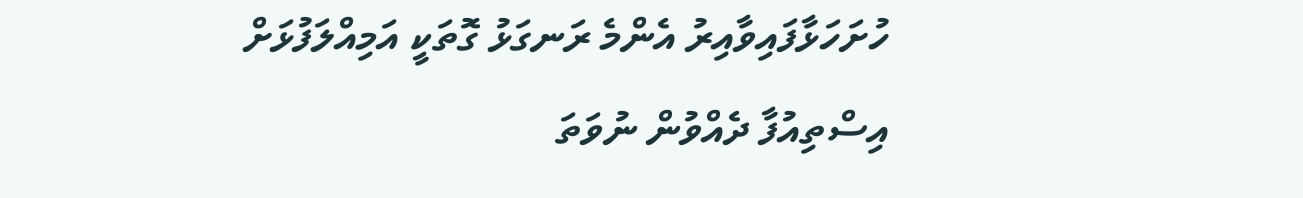ހުށަހަޅާފައިވާއިރު އެންމެ ރަނގަޅު ގޮތަކީ އަމިއްލަފުޅަށް އިސްތިއުފާ ދެއްވުން ނުވަތަ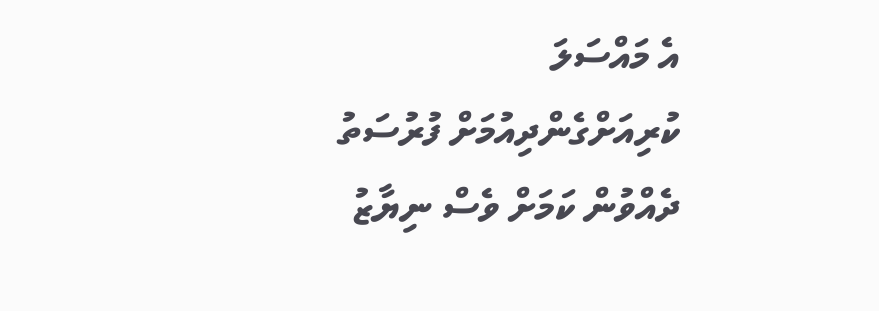އެ މައްސަލަ ކުރިއަށްގެންދިއުމަށް ފުރުސަތު ދެއްވުން ކަމަށް ވެސް ނިޔާޒު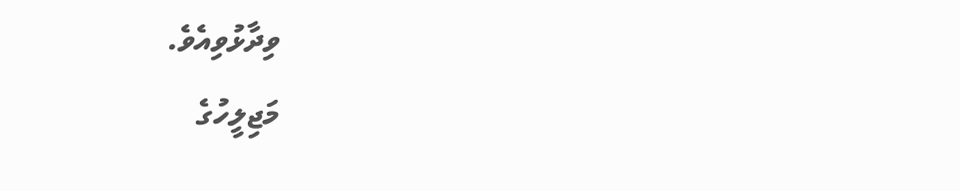ވިދާޅުވިއެވެ.
މަޖިލީހުގެ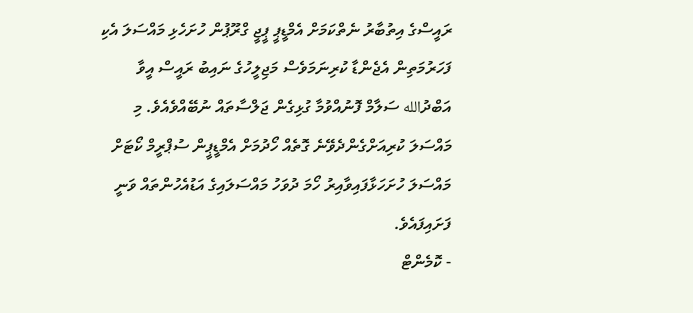ރައީސްގެ އިތުބާރު ނެތްކަމަށް އެމްޑީޕީ ޕީޖީ ގްރޫޕުން ހުށަހެޅި މައްސަލަ އެކި ފަހަރުމަތިން އެޖެންޑާ ކުރިނަމަވެސް މަޖިލީހުގެ ނައިބު ރައީސް އީވާ އަބްދުالله ސަލާމް ފޮނުއްވުމާ ގުޅިގެން ޖަލްސާތައް ނުބޭއްވެއެވެ. މި މައްސަލަ ކުރިއަށްގެންދެވޭނެ ގޮތެއް ހޯދުމަށް އެމްޑީޕީން ސުޕްރީމް ކޯޓަށް މައްސަލަ ހުށަހަޅާފައިވާއިރު ހޯމަ ދުވަހު މައްސަލައިގެ އަޑުއެހުންތައް ވަނީ ފަށައިފައެވެ.
- ކޮމެންޓް